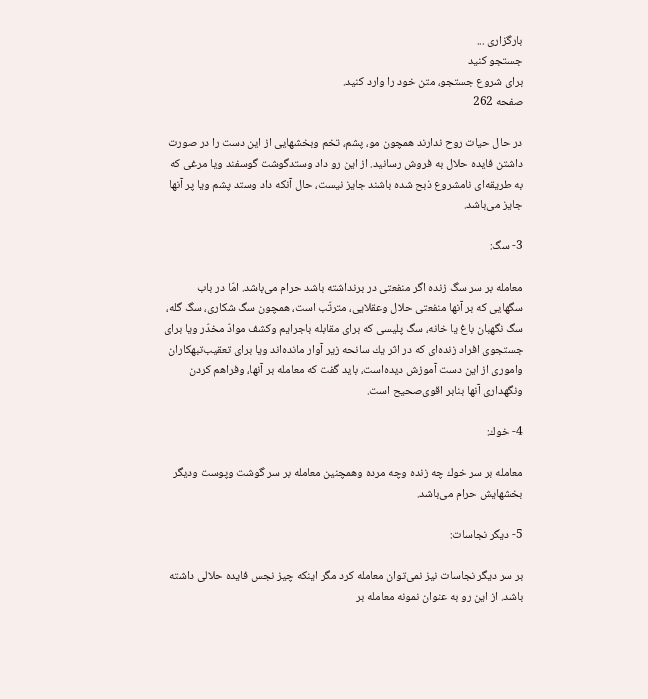بارگزاری ...
جستجو کنید
برای شروع جستجو، متن خود را وارد کنید.
صفحه 262

در حال حيات روح ندارند همچون مو، پشم، تخم وبخشهايى از اين دست را در صورت داشتن فايده حلال به فروش رسانيد. از اين رو داد وستدگوشت گوسفند ويا مرغى كه به طريقه‌اى نامشروع ذبح شده باشند جايز نيست، حال آنكه داد وستد پشم ويا پر آنها جايز مى‌باشد.

3- سگ:

معامله بر سر سگ زنده اگر منفعتى در برنداشته باشد حرام مى‌باشد. امّا در باب سگهايى كه بر آنها منفعتى حلال وعقلايى، مترتّب است، همچون سگ شكارى، سگ گله، سگ نگهبان باغ يا خانه، سگ پليسى كه براى مقابله باجرايم وكشف موادّ مخدّر ويا براى جستجوى افراد زنده‌اى كه در اثر يك سانحه زير آوار مانده‌اند ويا براى تعقيب‌تبهكاران وامورى از اين دست آموزش ديده‌است، بايد گفت كه معامله بر آنها، وفراهم كردن ونگهدارى آنها بنابر اقوى‌صحيح است.

4- خوك:

معامله بر سر خوك چه زنده وچه مرده وهمچنين معامله بر سر گوشت وپوست وديگر بخشهايش حرام مى‌باشد.

5- ديگر نجاسات:

بر سر ديگر نجاسات نيز نمى‌توان معامله كرد مگر اينكه چيز نجس فايده حلالى داشته باشد. از اين رو به عنوان نمونه معامله بر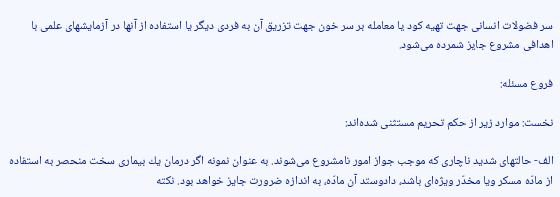سر فضولات انسانى جهت تهيه كود يا معامله بر سر خون جهت تزريق آن به فردى ديگر يا استفاده از آنها در آزمايشهاى علمى با اهدافى مشروع جايز شمرده مى‌شود.

فروع مسئله:

نخست: موارد زير از حكم تحريم مستثنى شده‌اند:

الف- حالتهاى شديد ناچارى كه موجب جواز امور نامشروع مى‌شوند. به عنوان نمونه اگر درمان يك بيمارى سخت منحصر به استفاده از مادّه مسكر ويا مخدّر ويژه‌اى باشد، دادوستد آن مادّه، به اندازه ضرورت جايز خواهد بود. نكته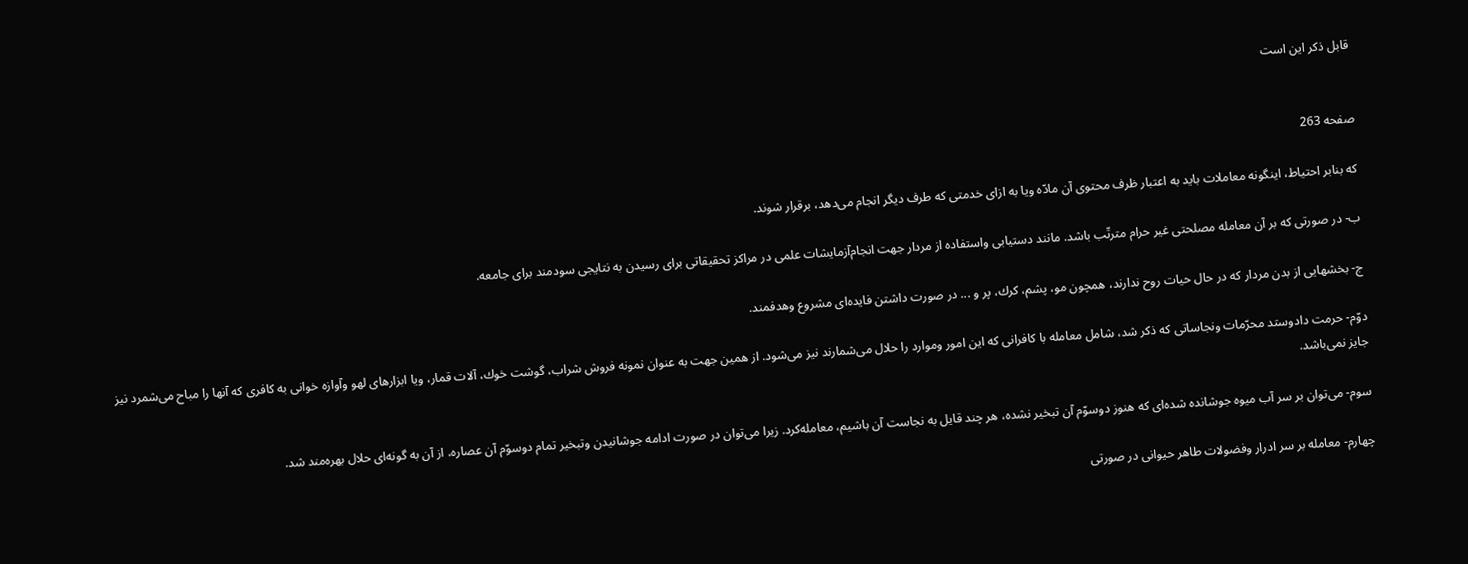قابل ذكر اين است‌


صفحه 263

كه بنابر احتياط، اينگونه معاملات بايد به اعتبار ظرف محتوى آن مادّه ويا به ازاى خدمتى كه طرف ديگر انجام مى‌دهد، برقرار شوند.

ب- در صورتى كه بر آن معامله مصلحتى غير حرام مترتّب باشد. مانند دستيابى واستفاده از مردار جهت انجام‌آزمايشات علمى در مراكز تحقيقاتى براى رسيدن به نتايجى سودمند براى جامعه.

ج- بخشهايى از بدن مردار كه در حال حيات روح ندارند، همچون مو، پشم، كرك، پر و ... در صورت داشتن فايده‌اى مشروع وهدفمند.

دوّم‌- حرمت دادوستد محرّمات ونجاساتى كه ذكر شد، شامل معامله با كافرانى كه اين امور وموارد را حلال مى‌شمارند نيز مى‌شود. از همين جهت به عنوان نمونه فروش شراب، گوشت خوك، آلات قمار، ويا ابزارهاى لهو وآوازه خوانى به كافرى كه آنها را مباح مى‌شمرد نيز جايز نمى‌باشد.

سوم‌- مى‌توان بر سر آب ميوه جوشانده شده‌اى كه هنوز دوسوّم آن تبخير نشده، هر چند قايل به نجاست آن باشيم، معامله‌كرد. زيرا مى‌توان در صورت ادامه جوشانيدن وتبخير تمام دوسوّم آن عصاره، از آن به گونه‌اى حلال بهره‌مند شد.

چهارم‌- معامله بر سر ادرار وفضولات طاهر حيوانى در صورتى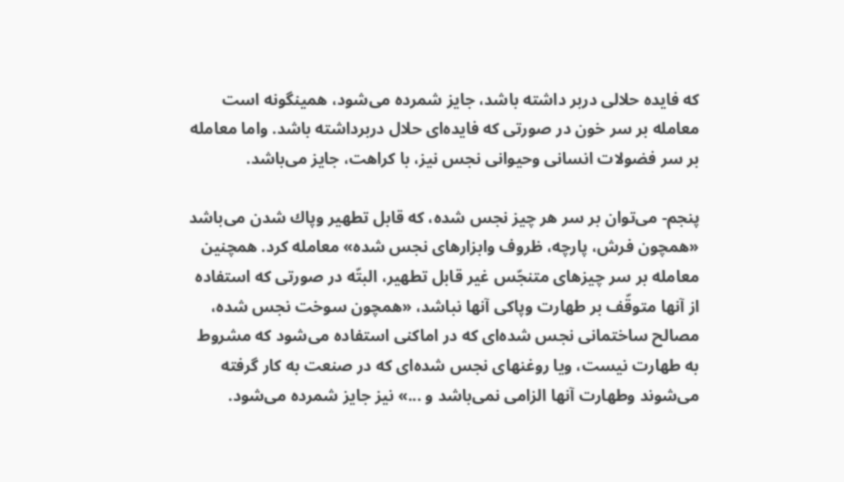كه فايده حلالى دربر داشته باشد، جايز شمرده مى‌شود، همينگونه است معامله بر سر خون در صورتى كه فايده‌اى حلال دربرداشته باشد. واما معامله بر سر فضولات انسانى وحيوانى نجس نيز، با كراهت، جايز مى‌باشد.

پنجم‌- مى‌توان بر سر هر چيز نجس شده، كه قابل تطهير وپاك شدن مى‌باشد «همچون فرش، پارچه، ظروف وابزارهاى نجس شده» معامله كرد. همچنين معامله بر سر چيزهاى متنجّس غير قابل تطهير، البتّه در صورتى كه استفاده از آنها متوقّف بر طهارت وپاكى آنها نباشد، «همچون سوخت نجس شده، مصالح ساختمانى نجس شده‌اى كه در اماكنى استفاده مى‌شود كه مشروط به طهارت نيست، ويا روغنهاى نجس شده‌اى كه در صنعت به كار گرفته مى‌شوند وطهارت آنها الزامى نمى‌باشد و ...» نيز جايز شمرده مى‌شود.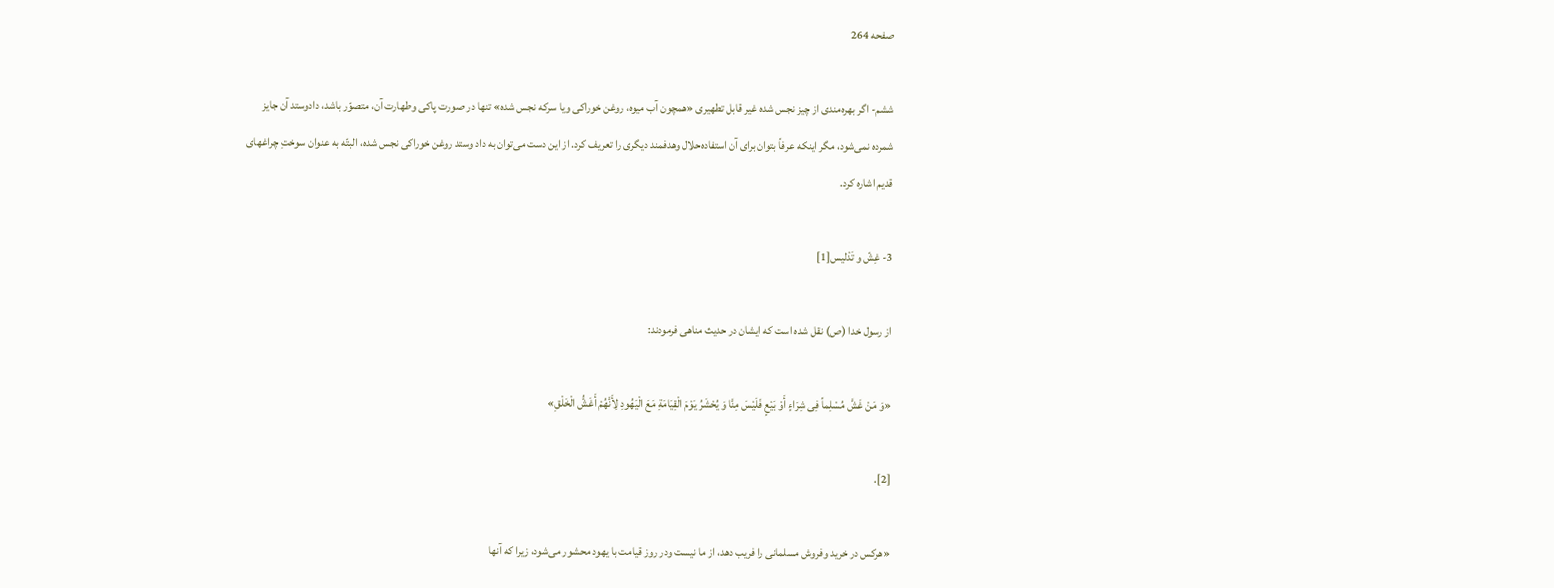صفحه 264

ششم‌- اگر بهره‌مندى از چيز نجس شده غير قابل تطهيرى «همچون آب ميوه، روغن خوراكى ويا سركه نجس شده» تنها در صورت پاكى وطهارت آن، متصوّر باشد، دادوستد آن جايز شمرده نمى‌شود، مگر اينكه عرفاً بتوان براى آن استفاده‌حلال وهدفمند ديگرى را تعريف كرد. از اين دست مى‌توان به داد وستد روغن خوراكى نجس شده، البتّه به عنوان سوختِ چراغهاى قديم اشاره كرد.

3- غِشّ و تَدْليس‌[1]

از رسول خدا (ص) نقل شده است كه ايشان در حديث مناهى فرمودند:

«وَ مَنْ غَشَّ مُسْلِماً فِى شِرَاءٍ أَوْ بَيْعٍ فَلَيْسَ مِنَّا وَ يُحْشَرُ يَوْمَ الْقِيَامَةِ مَعَ الْيَهُودِ لِأَنَّهُمْ أَغَشُّ الْخَلْقِ»

[2].

«هركس در خريد وفروش مسلمانى را فريب دهد، از ما نيست ودر روز قيامت با يهود محشور مى‌شود، زيرا كه آنها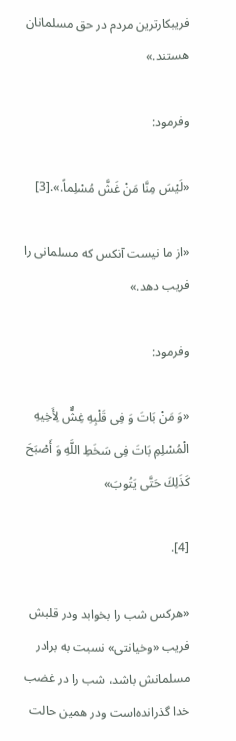فريبكارترين مردم در حق مسلمانان هستند.»

وفرمود:

«لَيْسَ مِنَّا مَنْ غَشَّ مُسْلِماً.».[3]

«از ما نيست آنكس كه مسلمانى را فريب دهد.»

وفرمود:

«وَ مَنْ بَاتَ وَ فِى قَلْبِهِ غِشٌّ لِأَخِيهِ الْمُسْلِمِ بَاتَ فِى سَخَطِ اللَّهِ وَ أَصْبَحَ كَذَلِكَ حَتَّى يَتُوبَ»

[4].

«هركس شب را بخوابد ودر قلبش فريب «وخيانتى» نسبت به برادر مسلمانش باشد، شب را در غضب خدا گذرانده‌است ودر همين حالت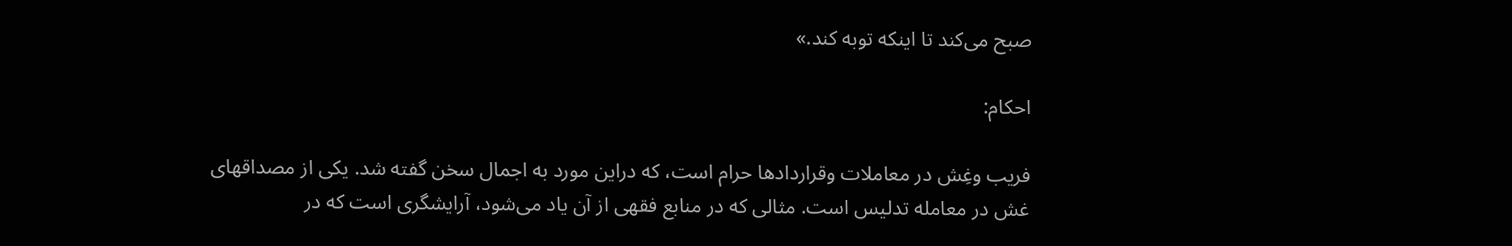صبح مى‌كند تا اينكه توبه كند.»

احكام:

فريب وغِش در معاملات وقراردادها حرام است، كه دراين مورد به اجمال سخن گفته شد. يكى از مصداقهاى غش در معامله تدليس است. مثالى كه در منابع فقهى از آن ياد مى‌شود، آرايشگرى است كه در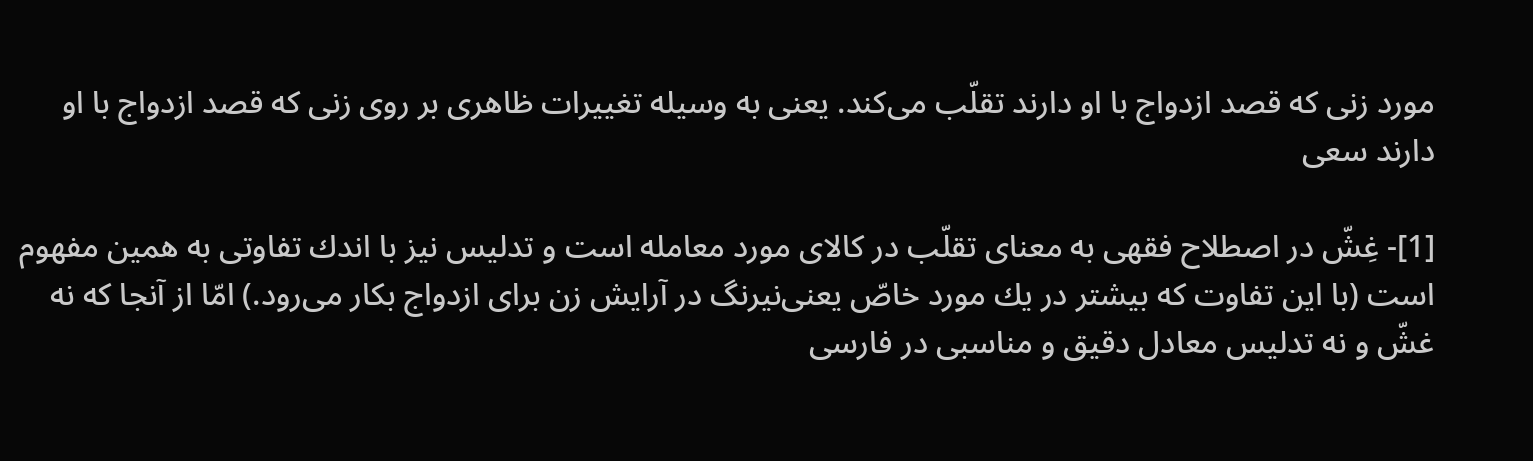مورد زنى كه قصد ازدواج با او دارند تقلّب مى‌كند. يعنى به وسيله تغييرات ظاهرى بر روى زنى كه قصد ازدواج با او دارند سعى‌

[1]- غِشّ در اصطلاح فقهى به معناى تقلّب در كالاى مورد معامله است و تدليس نيز با اندك تفاوتى به همين مفهوم است (با اين تفاوت كه بيشتر در يك مورد خاصّ يعنى‌نيرنگ در آرايش زن براى ازدواج بكار مى‌رود.) امّا از آنجا كه نه غشّ و نه تدليس معادل دقيق و مناسبى در فارسى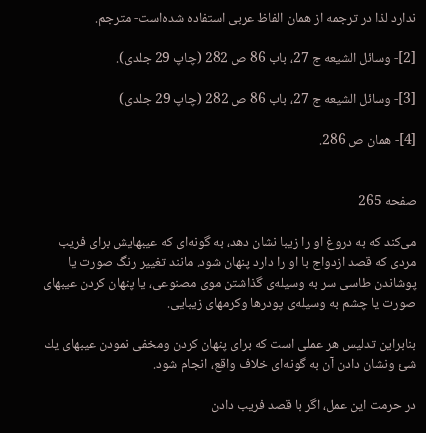ندارد لذا در ترجمه از همان الفاظ عربى استفاده شده‌است- مترجم.

[2]- وسائل الشيعه ج 27، باب 86 ص 282 (چاپ 29 جلدى).

[3]- وسائل الشيعه ج 27، باب 86 ص 282 (چاپ 29 جلدى)

[4]- همان ص 286.


صفحه 265

مى‌كند كه به دروغ او را زيبا نشان دهد، به گونه‌اى كه عيبهايش براى فريب مردى كه قصد ازدواج با او را دارد پنهان شود. مانند تغيير رنگ صورت يا پوشاندن طاسى سر به وسيله‌ى گذاشتن موى مصنوعى، يا پنهان كردن عيبهاى صورت يا چشم به وسيله‌ى پودرها وكرمهاى زيبايى.

بنابراين تدليس هر عملى است كه براى پنهان كردن ومخفى نمودن عيبهاى يك شئ ونشان دادن آن به گونه‌اى خلاف واقع، انجام شود.

در حرمت اين عمل، اگر با قصد فريب دادن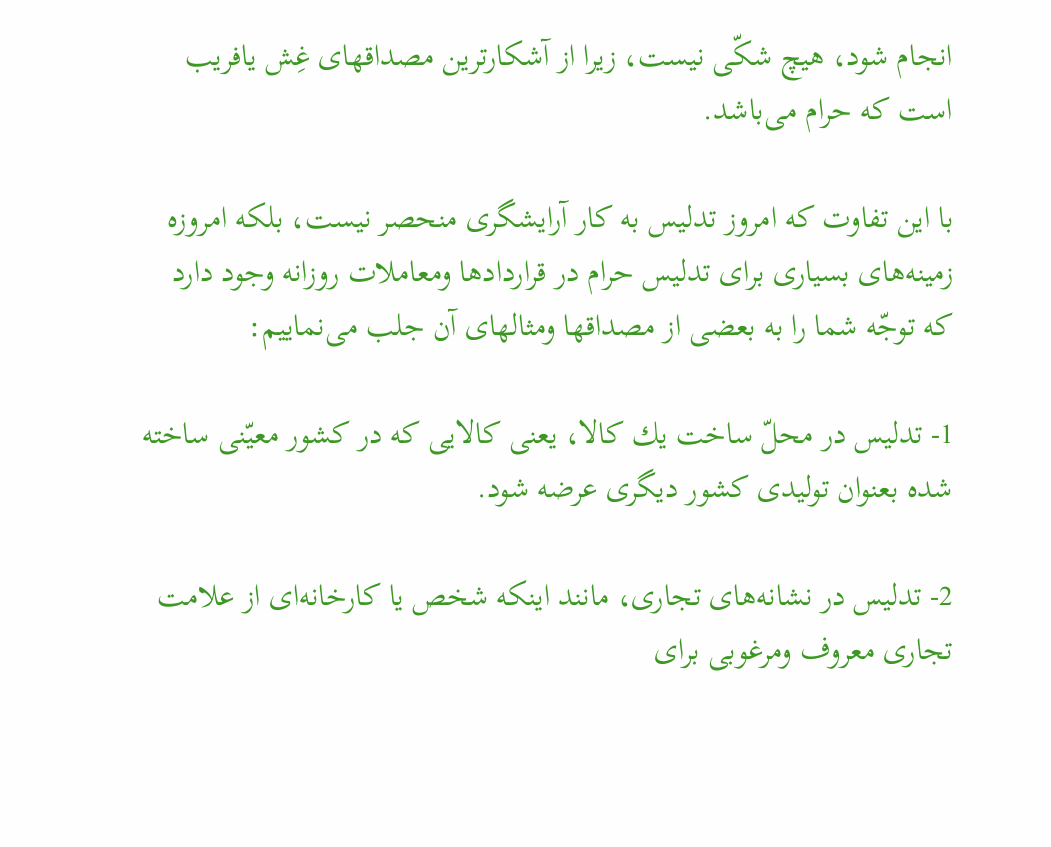انجام شود، هيچ شكّى نيست، زيرا از آشكارترين مصداقهاى غِش يافريب است كه حرام مى‌باشد.

با اين تفاوت كه امروز تدليس به كار آرايشگرى منحصر نيست، بلكه امروزه زمينه‌هاى بسيارى براى تدليس حرام در قراردادها ومعاملات روزانه وجود دارد كه توجّه شما را به بعضى از مصداقها ومثالهاى آن جلب مى‌نماييم:

1- تدليس در محلّ ساخت يك كالا، يعنى كالايى كه در كشور معيّنى ساخته شده بعنوان توليدى كشور ديگرى عرضه شود.

2- تدليس در نشانه‌هاى تجارى، مانند اينكه شخص يا كارخانه‌اى از علامت تجارى معروف ومرغوبى براى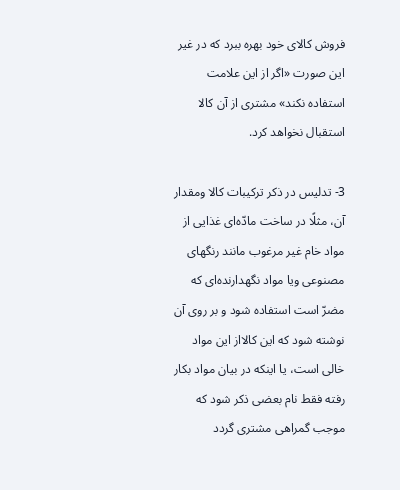فروش كالاى خود بهره ببرد كه در غير اين صورت «اگر از اين علامت استفاده نكند» مشترى از آن كالا استقبال نخواهد كرد.

3- تدليس در ذكر تركيبات كالا ومقدار آن، مثلًا در ساخت مادّه‌اى غذايى از مواد خام غير مرغوب مانند رنگهاى مصنوعى ويا مواد نگهدارنده‌اى كه مضرّ است استفاده شود و بر روى آن نوشته شود كه اين كالااز اين مواد خالى است، يا اينكه در بيان مواد بكار رفته فقط نام بعضى ذكر شود كه موجب گمراهى مشترى گردد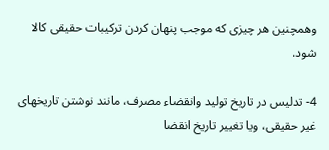وهمچنين هر چيزى كه موجب پنهان كردن تركيبات حقيقى كالا شود.

4- تدليس در تاريخ توليد وانقضاء مصرف، مانند نوشتن تاريخهاى غير حقيقى، ويا تغيير تاريخ انقضا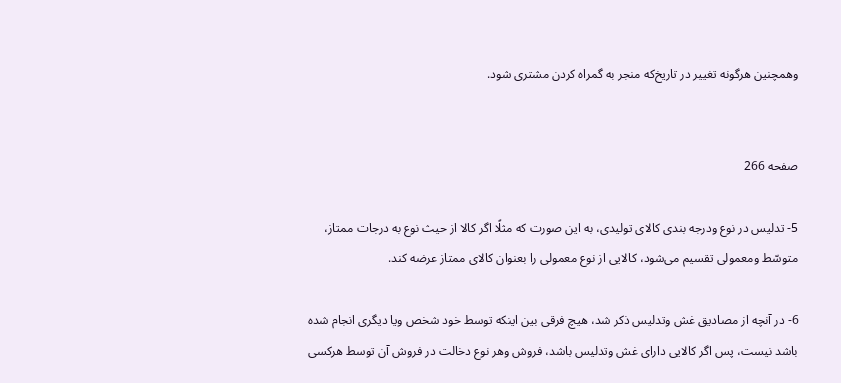وهمچنين هرگونه تغيير در تاريخ‌كه منجر به گمراه كردن مشترى شود.


صفحه 266

5- تدليس در نوع ودرجه بندى كالاى توليدى، به اين صورت كه مثلًا اگر كالا از حيث نوع به درجات ممتاز، متوسّط ومعمولى تقسيم مى‌شود، كالايى از نوع معمولى را بعنوان كالاى ممتاز عرضه كند.

6- در آنچه از مصاديق غش وتدليس ذكر شد، هيچ فرقى بين اينكه توسط خود شخص ويا ديگرى انجام شده باشد نيست، پس اگر كالايى داراى غش وتدليس باشد، فروش وهر نوع دخالت در فروش آن توسط هركسى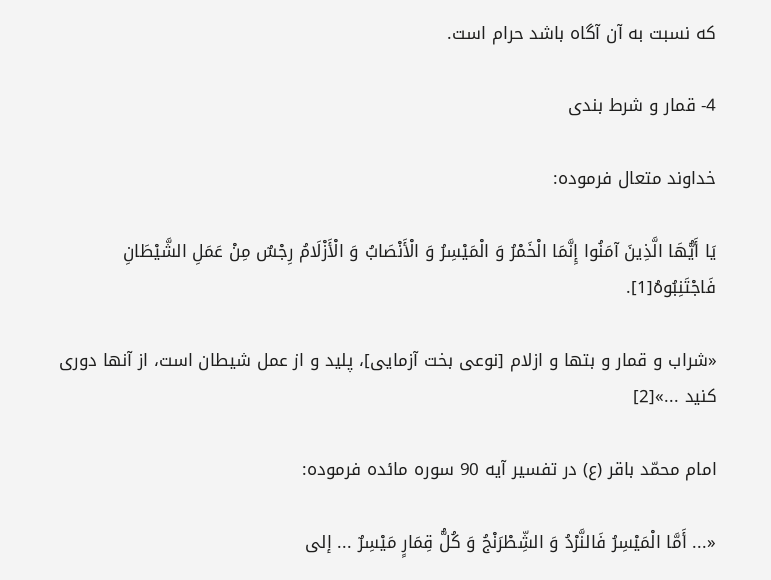كه نسبت به آن آگاه باشد حرام است.

4- قمار و شرط بندى‌

خداوند متعال فرموده:

يَا أَيُّهَا الَّذِينَ آمَنُوا إِنَّمَا الْخَمْرُ وَ الْمَيْسِرُ وَ الْأَنْصَابُ وَ الْأَزْلَامُ رِجْسٌ مِنْ عَمَلِ الشَّيْطَانِ فَاجْتَنِبُوهُ‌[1].

«شراب و قمار و بتها و ازلام [نوعى بخت آزمايى‌]، پليد و از عمل شيطان است، از آنها دورى كنيد ...»[2]

امام محمّد باقر (ع) در تفسير آيه 90 سوره مائده فرموده:

«... أَمَّا الْمَيْسِرُ فَالنَّرْدُ وَ الشِّطْرَنْجُ وَ كُلُّ قِمَارٍ مَيْسِرٌ ... إلى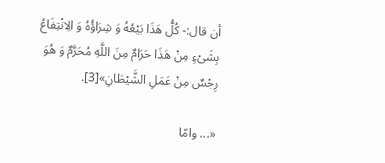أن قال:- كُلُّ هَذَا بَيْعُهُ وَ شِرَاؤُهُ وَ الِانْتِفَاعُ بِشَىْ‌ءٍ مِنْ هَذَا حَرَامٌ مِنَ اللَّهِ مُحَرَّمٌ وَ هُوَ رِجْسٌ مِنْ عَمَلِ الشَّيْطَانِ»[3].

«... وامّا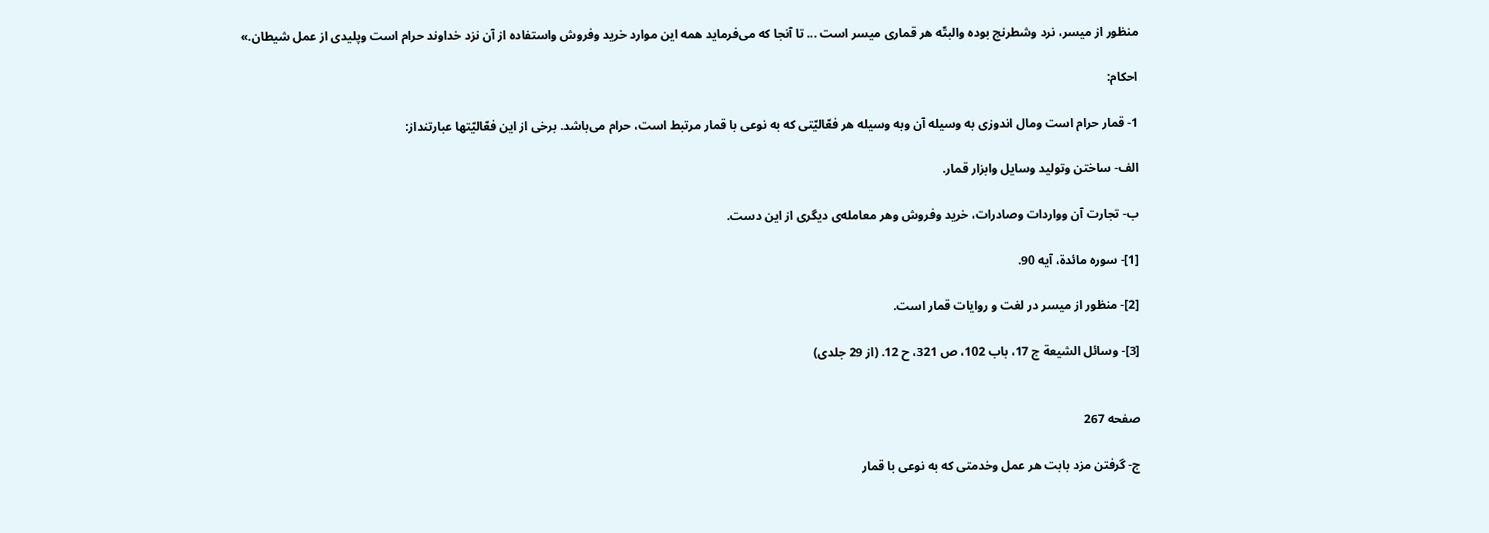منظور از ميسر، نرد وشطرنج بوده والبتّه هر قمارى ميسر است ... تا آنجا كه مى‌فرمايد همه اين موارد خريد وفروش واستفاده از آن نزد خداوند حرام است وپليدى از عمل شيطان.»

احكام:

1- قمار حرام است ومال اندوزى به وسيله آن وبه وسيله هر فعّاليّتى كه به نوعى با قمار مرتبط است، حرام مى‌باشد. برخى از اين فعّاليّتها عبارتنداز:

الف- ساختن وتوليد وسايل وابزار قمار.

ب- تجارت آن وواردات وصادرات، خريد وفروش وهر معامله‌ى ديگرى از اين دست.

[1]- سوره مائدة، آيه 90.

[2]- منظور از ميسر در لغت و روايات قمار است.

[3]- وسائل الشيعة ج 17، باب 102، ص 321، ح 12. (از 29 جلدى)


صفحه 267

ج- گرفتن مزد بابت هر عمل وخدمتى كه به نوعى با قمار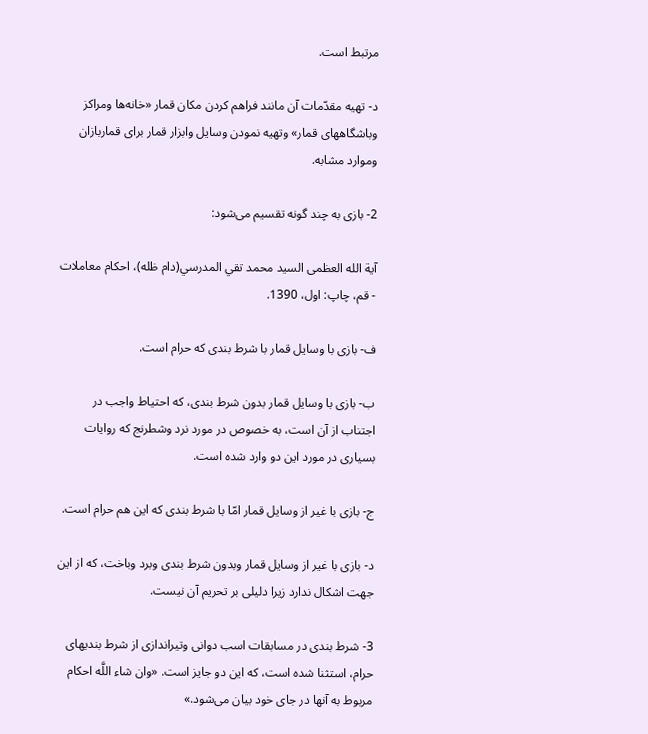مرتبط است.

د- تهيه مقدّمات آن مانند فراهم كردن مكان قمار «خانه‌ها ومراكز وباشگاههاى قمار» وتهيه نمودن وسايل وابزار قمار براى قماربازان وموارد مشابه.

2- بازى به چند گونه تقسيم مى‌شود:

آية الله العظمى السيد محمد تقي المدرسي(دام ظله)، احكام معاملات - قم، چاپ: اول، 1390.

ف- بازى با وسايل قمار با شرط بندى كه حرام است.

ب- بازى با وسايل قمار بدون شرط بندى، كه احتياط واجب در اجتناب از آن است، به خصوص در مورد نرد وشطرنج كه روايات بسيارى در مورد اين دو وارد شده است.

ج- بازى با غير از وسايل قمار امّا با شرط بندى كه اين هم حرام است.

د- بازى با غير از وسايل قمار وبدون شرط بندى وبرد وباخت، كه از اين جهت اشكال ندارد زيرا دليلى بر تحريم آن نيست.

3- شرط بندى در مسابقات اسب دوانى وتيراندازى از شرط بنديهاى حرام، استثنا شده است، كه اين دو جايز است. «وان شاء اللَّه احكام مربوط به آنها در جاى خود بيان مى‌شود.»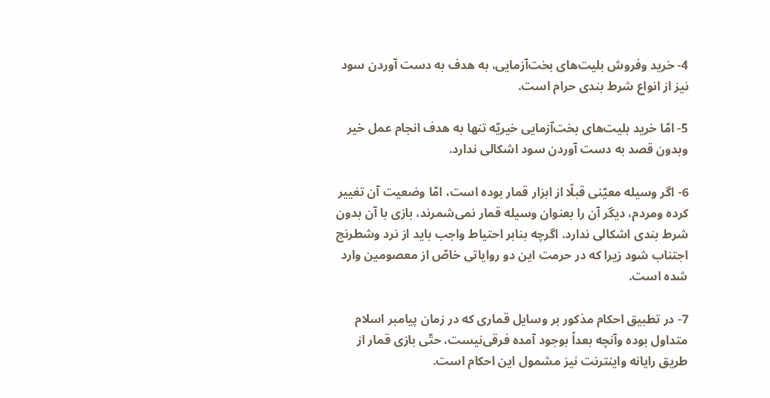4- خريد وفروش بليت‌هاى بخت‌آزمايى، به هدف به دست آوردن سود نيز از انواع شرط بندى حرام است.

5- امّا خريد بليت‌هاى بخت‌آزمايى خيريّه تنها به هدف انجام عمل خير وبدون قصد به دست آوردن سود اشكالى ندارد.

6- اگر وسيله معيّنى قبلًا از ابزار قمار بوده است، امّا وضعيت آن تغيير كرده ومردم، ديگر آن را بعنوان وسيله قمار نمى‌شمرند، بازى با آن بدون شرط بندى اشكالى ندارد. اگرچه بنابر احتياط واجب بايد از نرد وشطرنج اجتناب شود زيرا كه در حرمت اين دو رواياتى خاصّ از معصومين وارد شده است.

7- در تطبيق احكام مذكور بر وسايل قمارى كه در زمان پيامبر اسلام متداول بوده وآنچه بعداً بوجود آمده فرقى‌نيست، حتّى بازى قمار از طريق رايانه واينترنت نيز مشمول اين احكام است.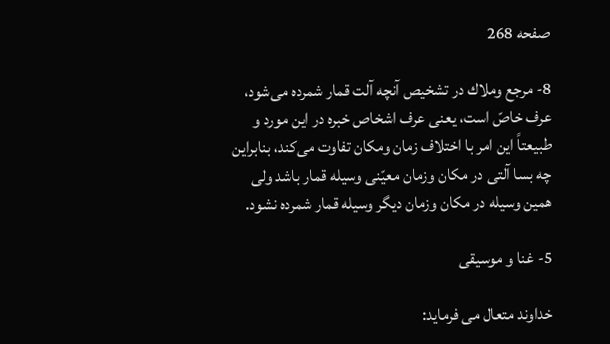صفحه 268

8- مرجع وملاك در تشخيص آنچه آلت قمار شمرده مى‌شود، عرف خاصّ است، يعنى عرف اشخاص خبره در اين مورد و طبيعتاً اين امر با اختلاف زمان ومكان تفاوت مى‌كند، بنابراين چه بسا آلتى در مكان وزمان معيّنى وسيله قمار باشد ولى همين وسيله در مكان وزمان ديگر وسيله قمار شمرده نشود.

5- غنا و موسيقى‌

خداوند متعال مى فرمايد: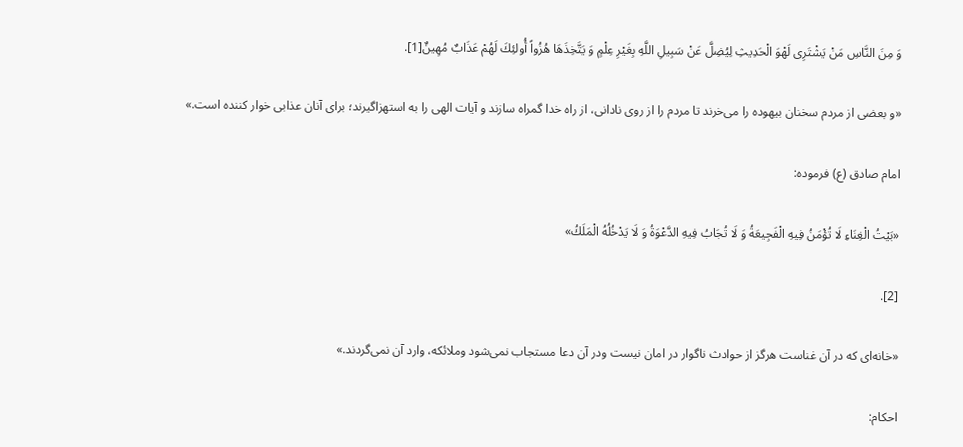وَ مِنَ النَّاسِ مَنْ يَشْتَرِى لَهْوَ الْحَدِيثِ لِيُضِلَّ عَنْ سَبِيلِ اللَّهِ بِغَيْرِ عِلْمٍ وَ يَتَّخِذَهَا هُزُواً أُولئِكَ لَهُمْ عَذَابٌ مُهِينٌ‌[1].

«و بعضى از مردم سخنان بيهوده را مى‌خرند تا مردم را از روى نادانى، از راه خدا گمراه سازند و آيات الهى را به استهزاگيرند؛ براى آنان عذابى خوار كننده است.»

امام صادق (ع) فرموده:

«بَيْتُ الْغِنَاءِ لَا تُؤْمَنُ فِيهِ الْفَجِيعَةُ وَ لَا تُجَابُ فِيهِ الدَّعْوَةُ وَ لَا يَدْخُلُهُ الْمَلَكُ»

[2].

«خانه‌اى كه در آن غناست هرگز از حوادث ناگوار در امان نيست ودر آن دعا مستجاب نمى‌شود وملائكه، وارد آن نمى‌گردند.»

احكام: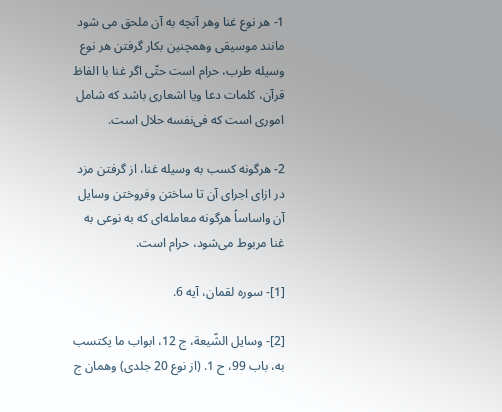1- هر نوع غنا وهر آنچه به آن ملحق مى شود مانند موسيقى وهمچنين بكار گرفتن هر نوع وسيله طرب، حرام است حتّى اگر غنا با الفاظ قرآن، كلمات دعا ويا اشعارى باشد كه شامل امورى است كه فى‌نفسه حلال است.

2- هرگونه كسب به وسيله غنا، از گرفتن مزد در ازاى اجراى آن تا ساختن وفروختن وسايل آن واساساً هرگونه معامله‌اى كه به نوعى به غنا مربوط مى‌شود، حرام است.

[1]- سوره لقمان، آيه 6.

[2]- وسايل الشّيعة، ج 12، ابواب ما يكتسب به، باب 99، ح 1. (از نوع 20 جلدى) وهمان ج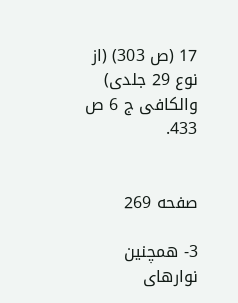17 (ص 303) (از نوع 29 جلدى) والكافى ج 6 ص 433.


صفحه 269

3- همچنين نوارهاى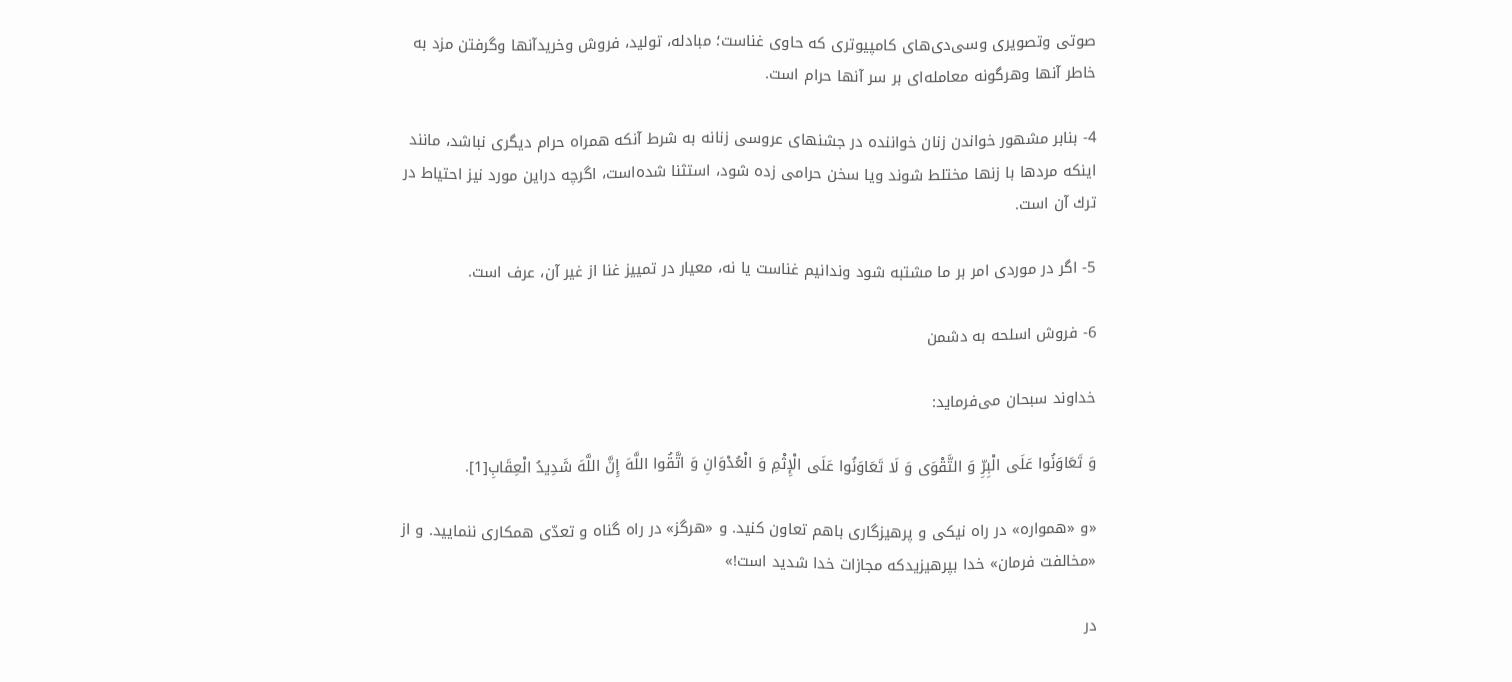صوتى وتصويرى وسى‌دى‌هاى كامپيوترى كه حاوى غناست؛ مبادله، توليد، فروش وخريدآنها وگرفتن مزد به خاطر آنها وهرگونه معامله‌اى بر سر آنها حرام است.

4- بنابر مشهور خواندن زنان خواننده در جشنهاى عروسى زنانه به شرط آنكه همراه حرام ديگرى نباشد، مانند اينكه مردها با زنها مختلط شوند ويا سخن حرامى زده شود، استثنا شده‌است، اگرچه دراين مورد نيز احتياط در ترك آن است.

5- اگر در موردى امر بر ما مشتبه شود وندانيم غناست يا نه، معيار در تمييز غنا از غير آن، عرف است.

6- فروش اسلحه به دشمن‌

خداوند سبحان مى‌فرمايد:

وَ تَعَاوَنُوا عَلَى الْبِرِّ وَ التَّقْوَى وَ لَا تَعَاوَنُوا عَلَى الْإِثْمِ وَ الْعُدْوَانِ وَ اتَّقُوا اللَّهَ إِنَّ اللَّهَ شَدِيدُ الْعِقَابِ‌[1].

«و «همواره» در راه نيكى و پرهيزگارى باهم تعاون كنيد. و «هرگز» در راه گناه و تعدّى همكارى ننماييد. و از «مخالفت فرمان» خدا بپرهيزيدكه مجازات خدا شديد است!»

در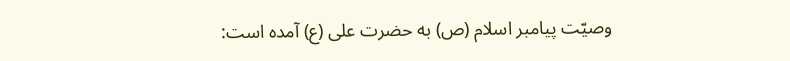وصيّت پيامبر اسلام (ص) به حضرت على (ع) آمده است: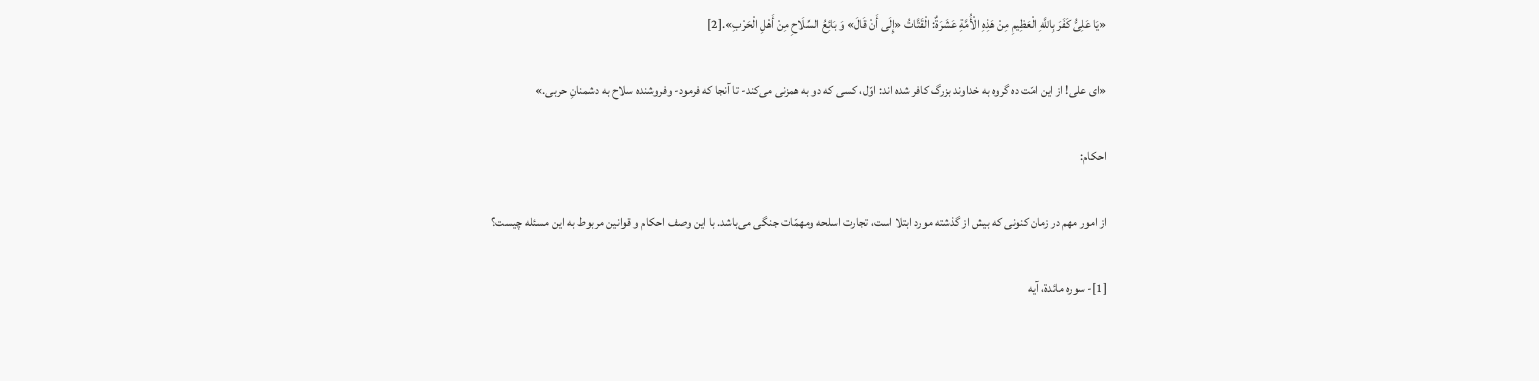«يَا عَلِىُّ كَفَرَ بِاللَّهِ الْعَظِيمِ مِنْ هَذِهِ الْأُمَّةِ عَشَرَةٌ: الْقَتَّاتُ «إِلَى أَنْ قَالَ» وَ بَائِعُ السِّلَاحِ مِنْ أَهْلِ الْحَرْبِ».[2]

«اى على! از اين امّت ده گروه به خداوند بزرگ كافر شده اند: اوّل، كسى كه دو به همزنى مى‌كند- تا آنجا كه فرمود- وفروشنده سلاح به دشمنانِ حربى.»

احكام:

از امور مهم در زمان كنونى كه بيش از گذشته مورد ابتلا است، تجارت اسلحه ومهمّات جنگى مى‌باشد. با اين وصف احكام و قوانين مربوط به اين مسئله چيست؟

[1]- سوره مائدة، آيه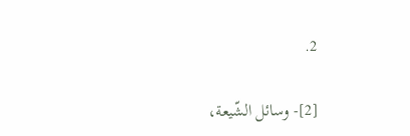2.

[2]- وسائل الشّيعة،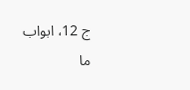ج 12، ابواب ما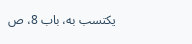يكتسب به، باب 8، ص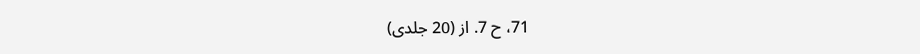71، ح 7. از (20 جلدى)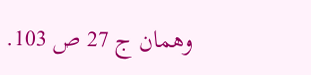وهمان ج 27 ص 103.